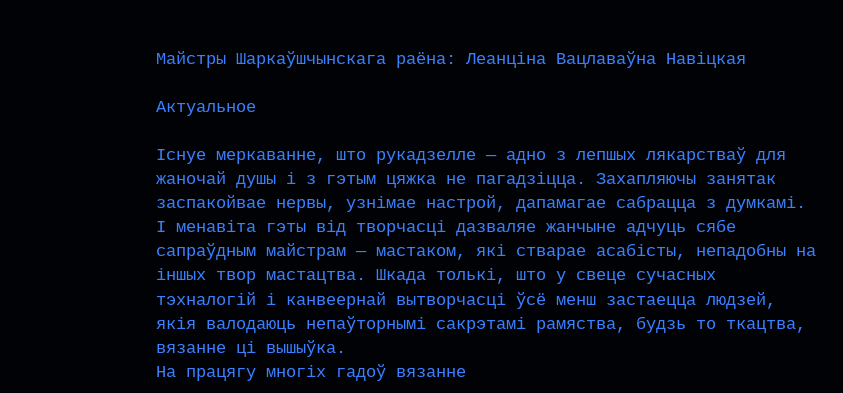Майстры Шаркаўшчынскага раёна: Леанціна Вацлаваўна Навіцкая

Актуальное

Існуе меркаванне, што рукадзелле — адно з лепшых лякарстваў для жаночай душы і з гэтым цяжка не пагадзіцца. Захапляючы занятак заспакойвае нервы, узнімае настрой, дапамагае сабрацца з думкамі. І менавіта гэты від творчасці дазваляе жанчыне адчуць сябе сапраўдным майстрам — мастаком, які стварае асабісты, непадобны на іншых твор мастацтва. Шкада толькі, што у свеце сучасных тэхналогій і канвеернай вытворчасці ўсё менш застаецца людзей, якія валодаюць непаўторнымі сакрэтамі рамяства, будзь то ткацтва, вязанне ці вышыўка.
На працягу многіх гадоў вязанне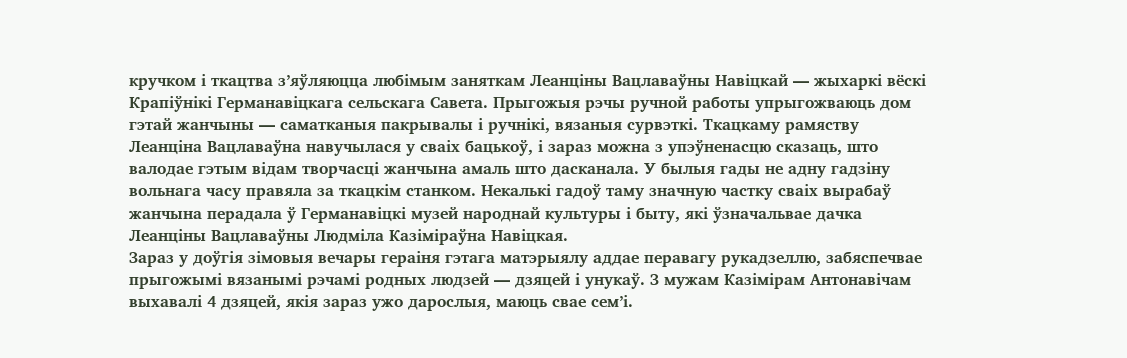кручком і ткацтва з’яўляюцца любімым заняткам Леанціны Вацлаваўны Навіцкай — жыхаркі вёскі Крапіўнікі Германавіцкага сельскага Савета. Прыгожыя рэчы ручной работы упрыгожваюць дом гэтай жанчыны — саматканыя пакрывалы і ручнікі, вязаныя сурвэткі. Ткацкаму рамяству Леанціна Вацлаваўна навучылася у сваіх бацькоў, і зараз можна з упэўненасцю сказаць, што валодае гэтым відам творчасці жанчына амаль што дасканала. У былыя гады не адну гадзіну вольнага часу правяла за ткацкім станком. Некалькі гадоў таму значную частку сваіх вырабаў жанчына перадала ў Германавіцкі музей народнай культуры і быту, які ўзначальвае дачка Леанціны Вацлаваўны Людміла Казіміраўна Навіцкая.
Зараз у доўгія зімовыя вечары гераіня гэтага матэрыялу аддае перавагу рукадзеллю, забяспечвае прыгожымі вязанымі рэчамі родных людзей — дзяцей і унукаў. З мужам Казімірам Антонавічам выхавалі 4 дзяцей, якія зараз ужо дарослыя, маюць свае сем’і.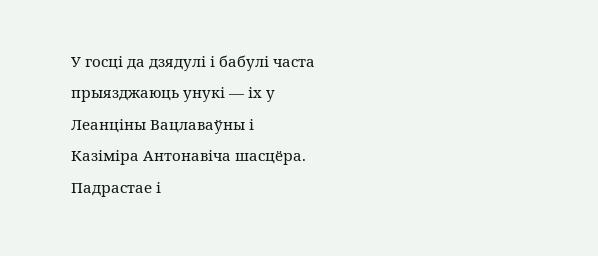У госці да дзядулі і бабулі часта прыязджаюць унукі — іх у Леанціны Вацлаваўны і Казіміра Антонавіча шасцёра. Падрастае і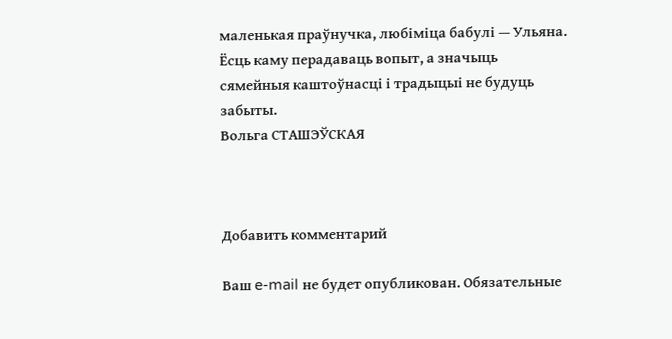маленькая праўнучка, любіміца бабулі — Ульяна. Ёсць каму перадаваць вопыт, а значыць сямейныя каштоўнасці і традыцыі не будуць забыты.
Вольга СТАШЭЎСКАЯ



Добавить комментарий

Ваш e-mail не будет опубликован. Обязательные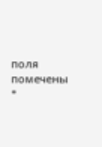поля помечены *